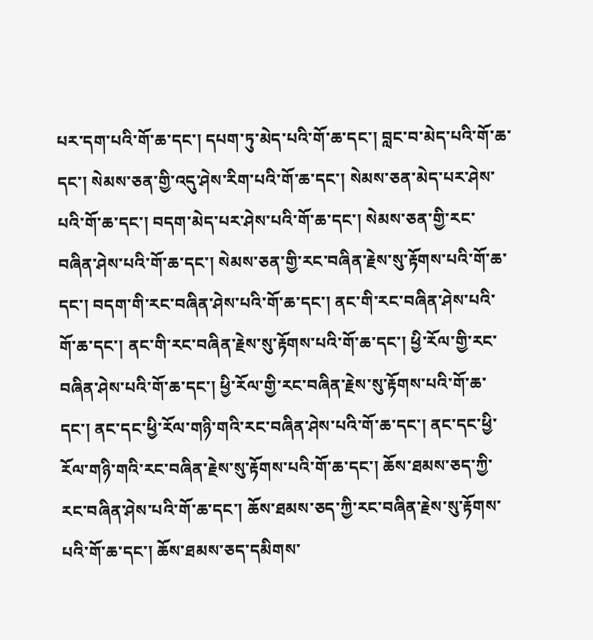པར་དག་པའི་གོ་ཆ་དང་། དཔག་ཏུ་མེད་པའི་གོ་ཆ་དང་། བླང་བ་མེད་པའི་གོ་ཆ་དང་། སེམས་ཅན་གྱི་འདུ་ཤེས་རིག་པའི་གོ་ཆ་དང་། སེམས་ཅན་མེད་པར་ཤེས་པའི་གོ་ཆ་དང་། བདག་མེད་པར་ཤེས་པའི་གོ་ཆ་དང་། སེམས་ཅན་གྱི་རང་བཞིན་ཤེས་པའི་གོ་ཆ་དང་། སེམས་ཅན་གྱི་རང་བཞིན་རྗེས་སུ་རྟོགས་པའི་གོ་ཆ་དང་། བདག་གི་རང་བཞིན་ཤེས་པའི་གོ་ཆ་དང་། ནང་གི་རང་བཞིན་ཤེས་པའི་གོ་ཆ་དང་། ནང་གི་རང་བཞིན་རྗེས་སུ་རྟོགས་པའི་གོ་ཆ་དང་། ཕྱི་རོལ་གྱི་རང་བཞིན་ཤེས་པའི་གོ་ཆ་དང་། ཕྱི་རོལ་གྱི་རང་བཞིན་རྗེས་སུ་རྟོགས་པའི་གོ་ཆ་དང་། ནང་དང་ཕྱི་རོལ་གཉི་གའི་རང་བཞིན་ཤེས་པའི་གོ་ཆ་དང་། ནང་དང་ཕྱི་རོལ་གཉི་གའི་རང་བཞིན་རྗེས་སུ་རྟོགས་པའི་གོ་ཆ་དང་། ཆོས་ཐམས་ཅད་ཀྱི་རང་བཞིན་ཤེས་པའི་གོ་ཆ་དང་། ཆོས་ཐམས་ཅད་ཀྱི་རང་བཞིན་རྗེས་སུ་རྟོགས་པའི་གོ་ཆ་དང་། ཆོས་ཐམས་ཅད་དམིགས་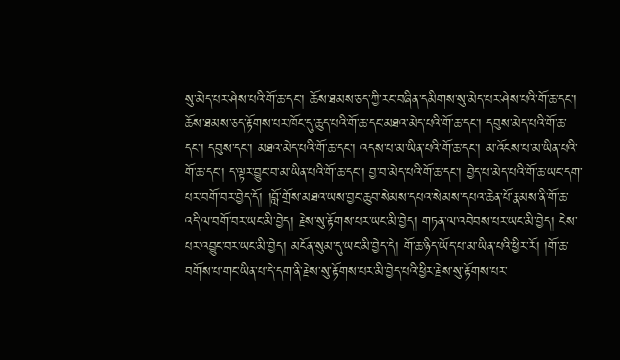སུ་མེད་པར་ཤེས་པའི་གོ་ཆ་དང་། ཆོས་ཐམས་ཅད་ཀྱི་རང་བཞིན་དམིགས་སུ་མེད་པར་ཤེས་པའི་གོ་ཆ་དང་། ཆོས་ཐམས་ཅད་རྟོགས་པར་ཁོང་དུ་ཆུད་པའི་གོ་ཆ་དང་མཐའ་མེད་པའི་གོ་ཆ་དང་། དབུས་མེད་པའི་གོ་ཆ་དང་། དབུས་དང་། མཐའ་མེད་པའི་གོ་ཆ་དང་། འདས་པ་མ་ཡིན་པའི་གོ་ཆ་དང་། མ་འོངས་པ་མ་ཡིན་པའི་གོ་ཆ་དང་། ད་ལྟར་བྱུང་བ་མ་ཡིན་པའི་གོ་ཆ་དང་། བྱ་བ་མེད་པའི་གོ་ཆ་དང་། བྱེད་པ་མེད་པའི་གོ་ཆ་ཡང་དག་པར་བགོ་བར་བྱེད་དོ། །བློ་གྲོས་མཐའ་ཡས་བྱང་ཆུབ་སེམས་དཔའ་སེམས་དཔའ་ཆེན་པོ་རྣམས་ནི་གོ་ཆ་འདི་ལ་བགོ་བར་ཡང་མི་བྱེད། རྗེས་སུ་རྟོགས་པར་ཡང་མི་བྱེད། གཏན་ལ་འབེབས་པར་ཡང་མི་བྱེད། ངེས་པར་འབྱུང་བར་ཡང་མི་བྱེད། མངོན་སུམ་དུ་ཡང་མི་བྱེད་དེ། གོ་ཆ་ཉིད་ཡོད་པ་མ་ཡིན་པའི་ཕྱིར་རོ། །གོ་ཆ་བགོས་པ་གང་ཡིན་པ་དེ་དག་ནི་རྗེས་སུ་རྟོགས་པར་མི་བྱེད་པའི་ཕྱིར་རྗེས་སུ་རྟོགས་པར་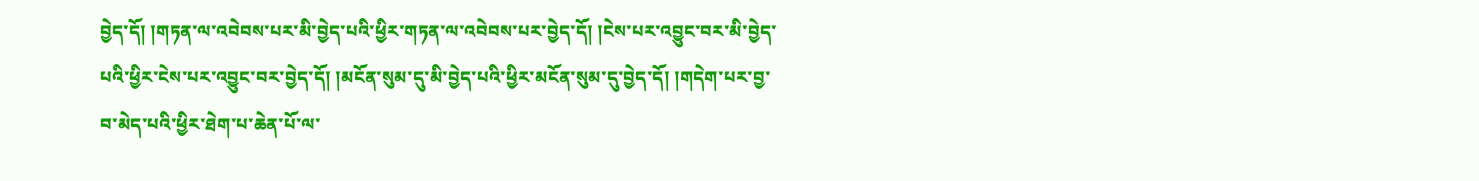བྱེད་དོ། །གཏན་ལ་འབེབས་པར་མི་བྱེད་པའི་ཕྱིར་གཏན་ལ་འབེབས་པར་བྱེད་དོ། །ངེས་པར་འབྱུང་བར་མི་བྱེད་པའི་ཕྱིར་ངེས་པར་འབྱུང་བར་བྱེད་དོ། །མངོན་སུམ་དུ་མི་བྱེད་པའི་ཕྱིར་མངོན་སུམ་དུ་བྱེད་དོ། །གདེག་པར་བྱ་བ་མེད་པའི་ཕྱིར་ཐེག་པ་ཆེན་པོ་ལ་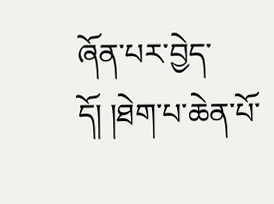ཞོན་པར་བྱེད་དོ། །ཐེག་པ་ཆེན་པོ་